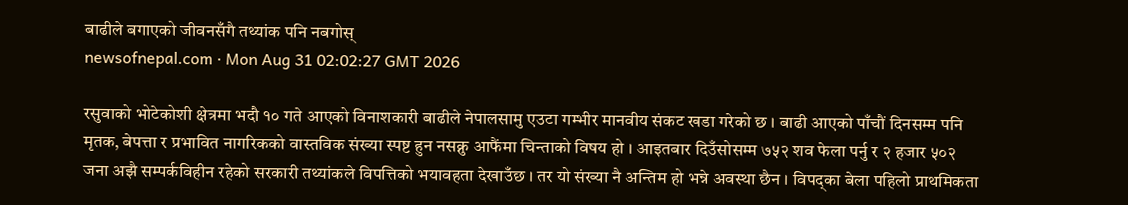बाढीले बगाएको जीवनसँगै तथ्यांक पनि नबगोस्
newsofnepal.com · Mon Aug 31 02:02:27 GMT 2026

रसुवाको भोटेकोशी क्षेत्रमा भदौ १० गते आएको विनाशकारी बाढीले नेपालसामु एउटा गम्भीर मानवीय संकट खडा गरेको छ । बाढी आएको पाँचौं दिनसम्म पनि मृतक, बेपत्ता र प्रभावित नागरिकको वास्तविक संख्या स्पष्ट हुन नसक्नु आफैंमा चिन्ताको विषय हो । आइतबार दिउँसोसम्म ७५२ शव फेला पर्नु र २ हजार ५०२ जना अझै सम्पर्कविहीन रहेको सरकारी तथ्यांकले विपत्तिको भयावहता देखाउँछ । तर यो संख्या नै अन्तिम हो भन्ने अवस्था छैन । विपद्का बेला पहिलो प्राथमिकता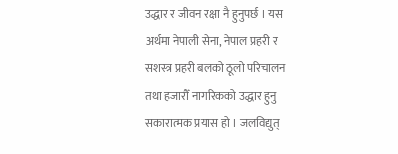उद्धार र जीवन रक्षा नै हुनुपर्छ । यस अर्थमा नेपाली सेना, नेपाल प्रहरी र सशस्त्र प्रहरी बलको ठूलो परिचालन तथा हजारौँ नागरिकको उद्धार हुनु सकारात्मक प्रयास हो । जलविद्युत्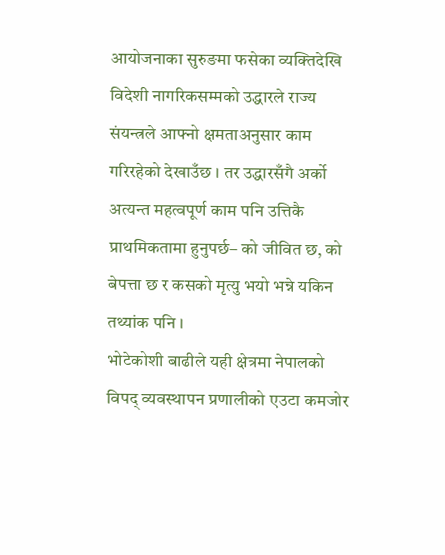आयोजनाका सुरुङमा फसेका व्यक्तिदेखि विदेशी नागरिकसम्मको उद्धारले राज्य संयन्त्रले आफ्नो क्षमताअनुसार काम गरिरहेको देखाउँछ । तर उद्धारसँगै अर्को अत्यन्त महत्वपूर्ण काम पनि उत्तिकै प्राथमिकतामा हुनुपर्छ– को जीवित छ, को बेपत्ता छ र कसको मृत्यु भयो भन्ने यकिन तथ्यांक पनि ।
भोटेकोशी बाढीले यही क्षेत्रमा नेपालको विपद् व्यवस्थापन प्रणालीको एउटा कमजोर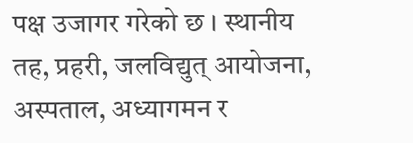पक्ष उजागर गरेको छ । स्थानीय तह, प्रहरी, जलविद्युत् आयोजना, अस्पताल, अध्यागमन र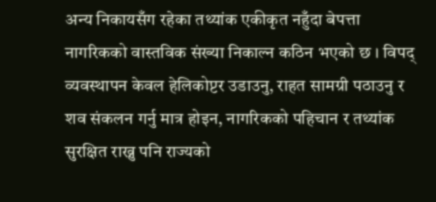अन्य निकायसँग रहेका तथ्यांक एकीकृत नहुँदा बेपत्ता नागरिकको वास्तविक संख्या निकाल्न कठिन भएको छ । विपद् व्यवस्थापन केवल हेलिकोप्टर उडाउनु, राहत सामग्री पठाउनु र शव संकलन गर्नु मात्र होइन, नागरिकको पहिचान र तथ्यांक सुरक्षित राख्नु पनि राज्यको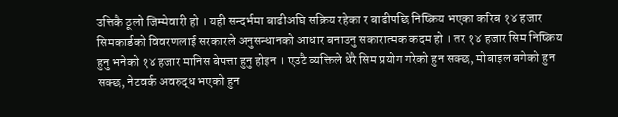उत्तिकै ठूलो जिम्मेवारी हो । यही सन्दर्भमा बाढीअघि सक्रिय रहेका र बाढीपछि निष्क्रिय भएका करिब १४ हजार सिमकार्डको विवरणलाई सरकारले अनुसन्धानको आधार बनाउनु सकारात्मक कदम हो । तर १४ हजार सिम निष्क्रिय हुनु भनेको १४ हजार मानिस बेपत्ता हुनु होइन । एउटै व्यक्तिले धेरै सिम प्रयोग गरेको हुन सक्छ, मोबाइल बगेको हुन सक्छ, नेटवर्क अवरुद्ध भएको हुन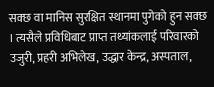सक्छ वा मानिस सुरक्षित स्थानमा पुगेको हुन सक्छ । त्यसैले प्रविधिबाट प्राप्त तथ्यांकलाई परिवारको उजुरी, प्रहरी अभिलेख, उद्धार केन्द्र, अस्पताल,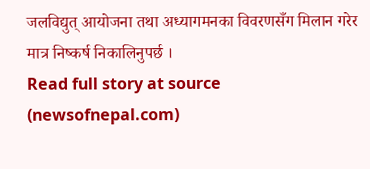जलविद्युत् आयोजना तथा अध्यागमनका विवरणसँग मिलान गरेर मात्र निष्कर्ष निकालिनुपर्छ ।
Read full story at source (newsofnepal.com)